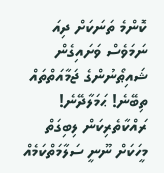ކޮންމެ ތަނަކަށް ދިއަ ނަމަވެސް ވަށައިގެން ޝައިޠޯނުންގެ ޖަމާއަތްތައް ތިބޭނެ! ޙަމަލާދޭނެ! ރައްކާތެރިކަން ލިބިގަތް މީހަކަށް ނޫނީ ސަލާމަތްކަމެއް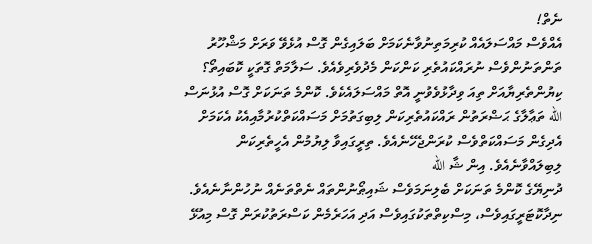ނެތް!
އެއްވެސް މައްސަލައެއް ކުރިމަތިނުވާނެކަމަށް ބަލައިގެން ގޮސް އުޅެވޭ ވަރަށް މަޝްހޫރު ތަންތަނުންވެސް ނުރައްކައުތެރި ކަންކަން މެދުވެރިވެއެވެ. ސަލާމަތް ގޮތަކީ ކޮބައިތޯ؟
ކިޔުންތެރިޔާއަށް ތިއަ ވިދާޅުވެވުނީ އޮތް މައްސަލައެކެވެ. ކޮންމެ ތަނަކަށް ގޮސް އުޅުނަސް الله ތަޢާލާގެ ޙަޟްރަތުން ރައްކައުތެރިކަން ލިބިގަތުމަށް މަސައްކަތްކުރުމާއިއެކު އެކަމަށް އެދިގެން މަސައްކަތްވެސް ކުރަންޖެހޭނެއެވެ. ތިރީގައިވާ ލިޔުމުން އެހީތެރިކަން ލިބިލައްވާނެއެވެ. އިން ޝާ الله
ދުނިޔޭގެ ކޮންމެ ތަނަކަށް ބެލިނަމަވެސް ޝައިޠޯނުންތައް ނެތްތަނެއް ނުހުންނާނެއެވެ. ނިދާކޮޓަރީގައިވެސް، މިސްކިތްތަކުގައިވެސް އަދި އަހަރެމެން ކަސްރަތުކުރަން ގޮސް މިއުޅޭ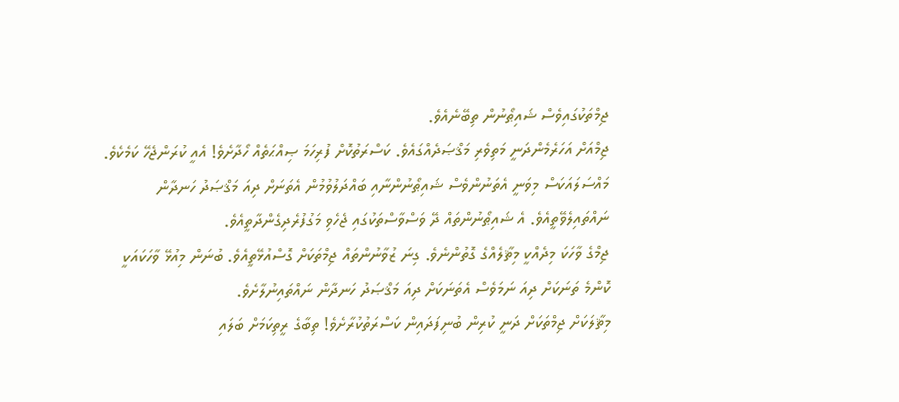ޖިމްތަކުގައިވެސް ޝައިޠޯނުން ތިބޭނެއެވެ.
ޖިމްއަށް އަހަރެމެންދަނީ މަތިވެރި މަޤްޞަދެއްގައެވެ. ކަސްރަތުކޮށް ފުރިހަމަ ޞިއްޙަތެއް ހޯދާށެވެ! އެއީ ކުރަންޖެހޭ ކަމެކެވެ. މައްސަލައަކަސް މިވަނީ އެތަނުންވެސް ޝައިޠޯނުންނާއި ބައްދަލުވުމުން އެތަނަށް ދިއަ މަޤްޞަދު ހަނދާން ނައްތައިލެވޭތީއެވެ. އެ ޝައިޠޯނުންތައް ދޭ ވަސްވާސްތަކުގައި ޖެހެވި މަގުފުރެދިގެންދާތީއެވެ.
ޖިމްގެ ވާހަކަ މިދެއްކީ މިޘާލެއްގެ ގޮތުންނެވެ. ގިނަ ޒުވާނުންތައް ޖިމްތަކަށް ގޮސްއުޅޭތީއެވެ. ބުނަން މިއުޅޭ ވާހަކައަކީ ކޮންމެ ތަނަކަށް ދިއަ ނަމަވެސް އެތަނަކަށް ދިއަ މަޤްޞަދު ހަނދާން ނައްތައިނުލާށެވެ.
މިޘާލަކަށް ޖިމްތަކަށް ދަނީ ކުރިން ބުނިފަދައިން ކަސްރަތުކުރާށެވެ! ތިބާގެ ރީތިކަމަށް ބަލައި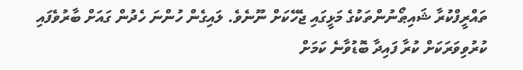ތައްރީފްކުރާ ޝައިޠޯނުންތަކުގެ މަޅީގައި ޖެހޭކަށް ނޫނެވެ. ލައިގެން ހުންނަ ހެދުން ގައަށް ބާރުވެފައި ކުރުވިވަރަކަށް ކުރާ ފައިދާ ބޮޑުވާނެ ކަމަށް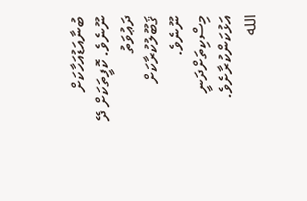ބުނާއަޑުއަހާކަށް ނޫނެވެ. ކޮފީތަކަށް ދޭ ދަޢުވަތު ޤަބޫލުކުރާކަށް ނޫނެވެ.
މިސްކިތަށްދަނީ އަޅުކަންކުރާށެވެ. الله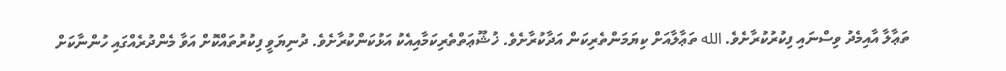ތަޢާލާ އާއިމެދު ވިސްނައި ފިކުރުކުރާށެވެ. الله ތަޢާލާއަށް ކިޔަމަންތެރިކަން އަދާކުރާށެވެ. ޚުޝޫޢަތްތެރިކަމާއިއެކު އަޅުކަންކުރާށެވެ. ދުނިޔަވީ ފިކުރުތައްކޮށް އަވާ މެންދުރެއްގައި ހުންނާކަށް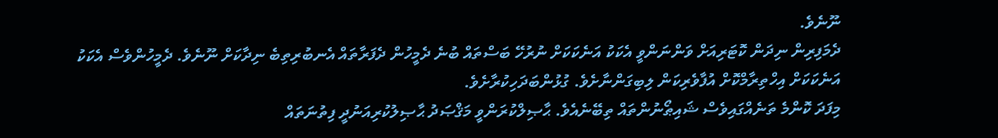ނޫނެވެ.
ދެމަފިރިން ނިދަން ކޮޓަރިއަށް ވަންނަންވީ އެކަކު އަނެކަކަށް ނުރުހޭ ބަސްތައް ބުނެ ދެމީހުން ދެފަރާތައް އެނބުރިތިބެ ނިދާކަށް ނޫނެވެ. ދެމީހުންވެސް އެކަކު އަނެކަކަށް އިހްތިރާމްކޮށް އުފާވެރިކަން ލިބިގަންނާށެވެ. ގުޅުންބަދަހިކުރާށެވެ.
މިފަދަ ކޮންމެ ތަނެއްގައިވެސް ޝައިޠޯނުންތައް ތިބޭނެއެވެ. ޙާޞިލްކުރަންވީ މަޤްޞަދު ޙާޞިލުކުރިއަނުދީ ފިތުނަތައް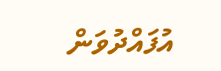އުފައްދުވަން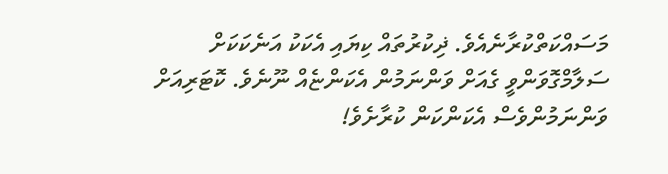މަސައްކަތްކުރާނެއެވެ. ޛިކުރުތައް ކިޔައި އެކަކު އަނެކަކަށް ސަލާމްގޮވަންވީ ގެއަށް ވަންނަމުން އެކަންޏެއް ނޫނެވެ. ކޮޓަރިއަށް ވަންނަމުންވެސް އެކަންކަން ކުރާށެވެ!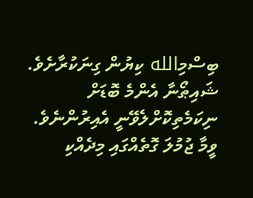ބިސްމިالله ކިޔުން ގިނަކުރާށެވެ. ޝައިޠޯނާ އެންމެ ބޮޑަށް ނިކަމެތިކޮށްލެވޭނީ އެއިރުންނެވެ.
ވީމާ ޖުމުލަ ގޮތެއްގައި މިދެއްކި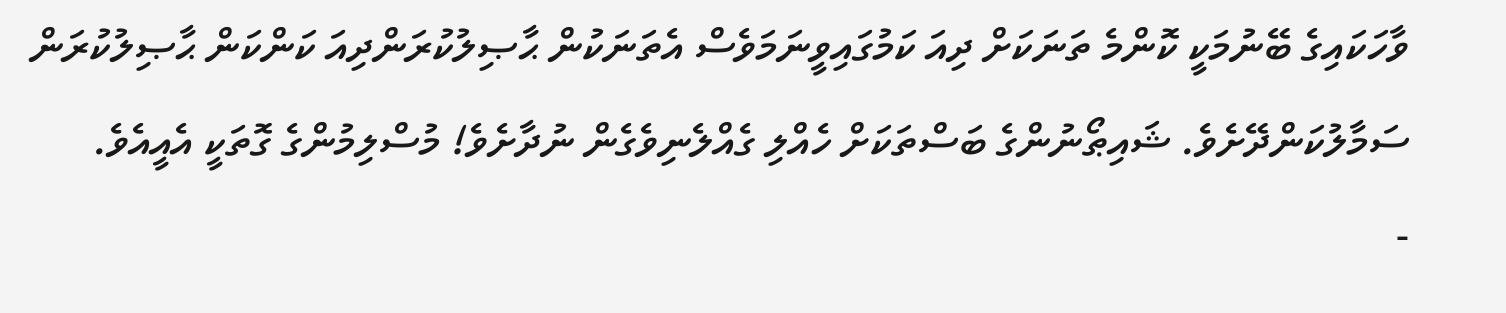ވާހަކައިގެ ބޭނުމަކީ ކޮންމެ ތަނަކަށް ދިއަ ކަމުގައިވީނަމަވެސް އެތަނަކުން ޙާޞިލުކުރަންދިއަ ކަންކަން ޙާޞިލުކުރަން ސަމާލުކަންދޭށެވެ. ޝައިޠޯނުންގެ ބަސްތަކަށް ހެއްލި ގެއްލެނިވެގެން ނުދާށެވެ! މުސްލިމުންގެ ގޮތަކީ އެއީއެވެ.
-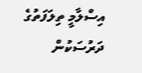އިސްލާމީ ތިލަފަތުގެ ދަރުސަކުން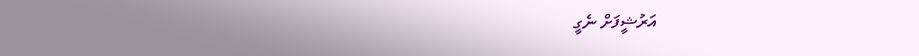އަރުޝީފަށް ނެގީ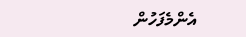އެންމެފަހުން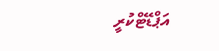އަޕްޑޭޓްކުރީ